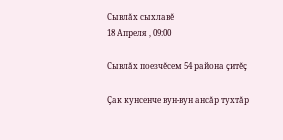Сывлăх сыхлавĕ
18 Апреля , 09:00

Сывлăх поезчĕсем 54 района çитĕç

Çак кунсенче вун-вун ансăр тухтăр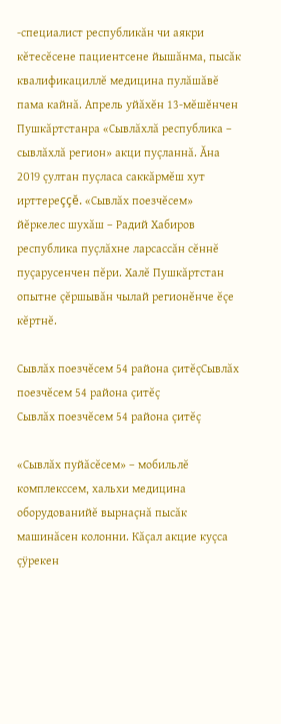-специалист республикăн чи аякри кĕтесĕсене пациентсене йышăнма, пысăк квалификациллĕ медицина пулăшăвĕ пама кайнă. Апрель уйăхĕн 13-мĕшĕнчен Пушкăртстанра «Сывлăхлă республика – сывлăхлă регион» акци пуçланнă. Ăна 2019 çултан пуçласа саккăрмĕш хут ирттереççĕ. «Сывлăх поезчĕсем» йĕркелес шухăш – Радий Хабиров республика пуçлăхне ларсассăн сĕннĕ пуçарусенчен пĕри. Халĕ Пушкăртстан опытне çĕршывăн чылай регионĕнче ĕçе кĕртнĕ.

Сывлăх поезчĕсем 54 района çитĕçСывлăх поезчĕсем 54 района çитĕç
Сывлăх поезчĕсем 54 района çитĕç

«Сывлăх пуйăсĕсем» – мобильлĕ комплекссем, хальхи медицина оборудованийĕ вырнаçнă пысăк машинăсен колонни. Кăçал акцие куçса çÿрекен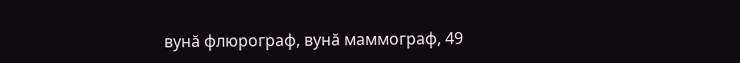вунă флюрограф, вунă маммограф, 49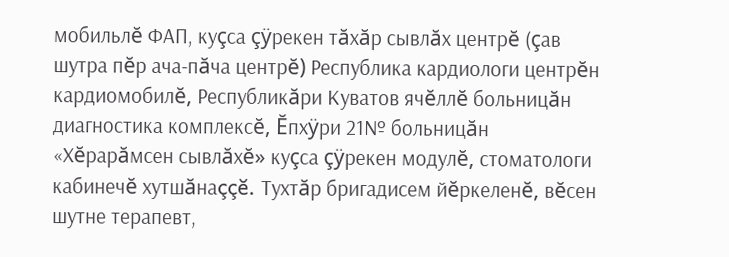мобильлĕ ФАП, куçса çÿрекен тăхăр сывлăх центрĕ (çав шутра пĕр ача-пăча центрĕ) Республика кардиологи центрĕн кардиомобилĕ, Республикăри Куватов ячĕллĕ больницăн диагностика комплексĕ, Ĕпхÿри 21№ больницăн «Хĕрарăмсен сывлăхĕ» куçса çÿрекен модулĕ, стоматологи кабинечĕ хутшăнаççĕ. Тухтăр бригадисем йĕркеленĕ, вĕсен шутне терапевт,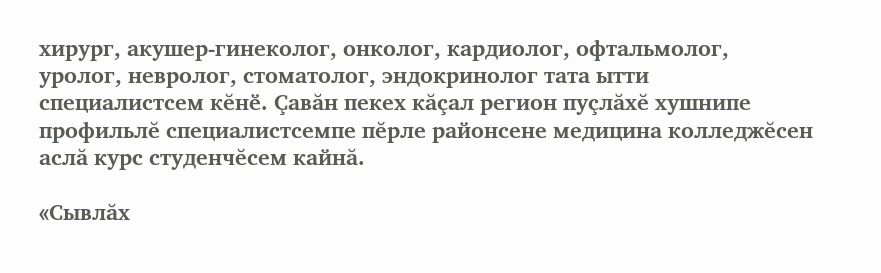хирург, акушер-гинеколог, онколог, кардиолог, офтальмолог, уролог, невролог, стоматолог, эндокринолог тата ытти специалистсем кĕнӗ. Çавăн пекех кăçал регион пуçлăхĕ хушнипе профильлĕ специалистсемпе пĕрле районсене медицина колледжĕсен аслă курс студенчĕсем кайнă.

«Сывлăх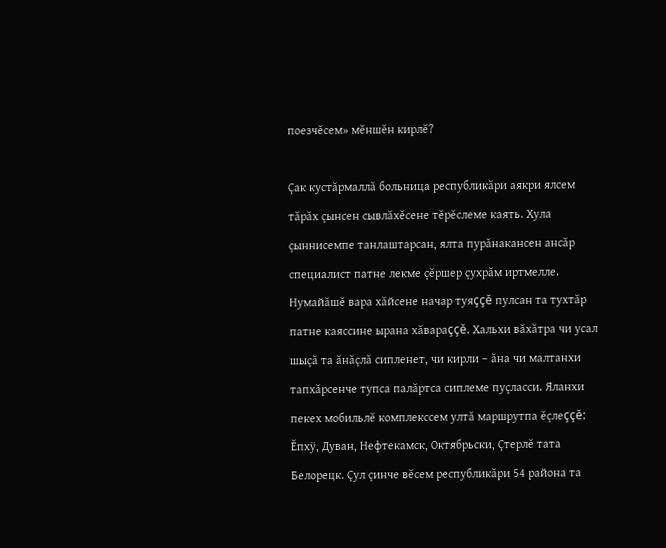поезчĕсем» мĕншĕн кирлĕ?

Çак кустăрмаллă больница республикăри аякри ялсем тăрăх çынсен сывлăхĕсене тĕрĕслеме каять. Хула çыннисемпе танлаштарсан, ялта пурăнакансен ансăр специалист патне лекме çĕршер çухрăм иртмелле. Нумайăшĕ вара хăйсене начар туяççĕ пулсан та тухтăр патне каяссине ырана хăвараççĕ. Хальхи вăхăтра чи усал шыçă та ăнăçлă сипленет, чи кирли – ăна чи малтанхи тапхăрсенче тупса палăртса сиплеме пуçласси. Яланхи пекех мобильлĕ комплекссем ултă маршрутпа ĕçлеççĕ: Ĕпхÿ, Дуван, Нефтекамск, Октябрьски, Çтерлĕ тата Белорецк. Çул çинче вĕсем республикăри 54 района та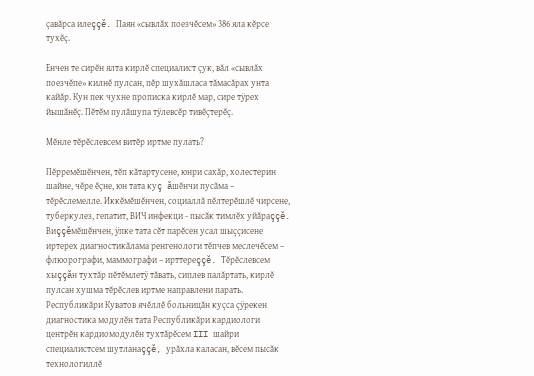çавăрса илеççĕ. Паян «сывлăх поезчĕсем» 386 яла кĕрсе тухĕç.

Енчен те сирĕн ялта кирлĕ специалист çук, вăл «сывлăх поезчĕпе» килнĕ пулсан, пĕр шухăшласа тăмасăрах унта кайăр. Кун пек чухне прописка кирлĕ мар, сире тÿрех йышăнĕç. Пĕтĕм пулăшупа тÿлевсĕр тивĕçтерĕç.

Мĕнле тĕрĕслевсем витĕр иртме пулать?

Пĕрремĕшĕнчен, тĕп кăтартусене, юнри сахăр, холестерин шайне, чĕре ĕçне, юн тата куç ăшĕнчи пусăма – тĕрĕслемелле. Иккĕмĕшĕнчен, социаллă пĕлтерĕшлĕ чирсене, туберкулез, гепатит, ВИЧ инфекци - пысăк тимлĕх уйăраççĕ. Виççĕмĕшĕнчен, ÿпке тата сĕт парĕсен усал шыççисене иртерех диагностикăлама ренгенологи тӗпчев меслечĕсем – флюорографи, маммографи – ирттереççĕ. Тĕрĕслевсем хыççăн тухтăр пĕтĕмлетÿ тăвать, сиплев палăртать, кирлĕ пулсан хушма тĕрĕслев иртме направлени парать.
Республикăри Куватов ячĕллĕ больницăн куçса çÿрекен диагностика модулĕн тата Республикăри кардиологи центрĕн кардиомодулĕн тухтăрĕсем III шайри специалистсем шутланаççĕ, урăхла каласан, вĕсем пысăк технологиллĕ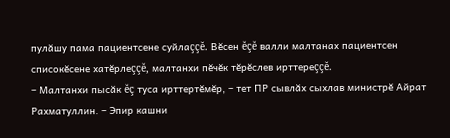пулăшу пама пациентсене суйлаççĕ. Вĕсен ĕçĕ валли малтанах пациентсен списокĕсене хатĕрлеççĕ, малтанхи пĕчĕк тĕрĕслев ирттереççĕ.
– Малтанхи пысăк ĕç туса ирттертĕмĕр, – тет ПР сывлăх сыхлав министрĕ Айрат Рахматуллин. – Эпир кашни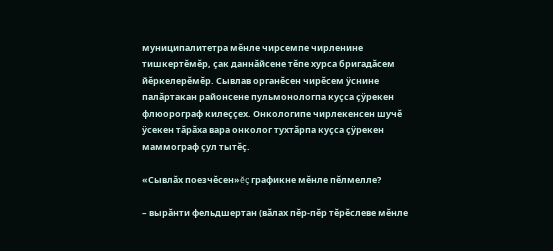муниципалитетра мĕнле чирсемпе чирленине тишкертĕмĕр, çак даннăйсене тĕпе хурса бригадăсем йĕркелерĕмĕр. Сывлав органĕсен чирĕсем ÿснине палăртакан районсене пульмонологпа куçса çÿрекен флюорограф килеççех. Онкологипе чирлекенсен шучĕ ÿсекен тăрăха вара онколог тухтăрпа куçса çÿрекен маммограф çул тытĕç.

«Сывлăх поезчĕсен»ĕç графикне мĕнле пĕлмелле?

– вырăнти фельдшертан (вăлах пĕр-пĕр тĕрĕслеве мĕнле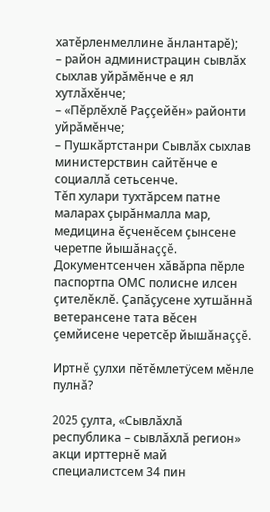хатĕрленмеллине ăнлантарĕ);
– район администрацин сывлăх сыхлав уйрăмĕнче е ял хутлăхĕнче;
– «Пĕрлĕхлĕ Раççейĕн» районти уйрăмĕнче;
– Пушкăртстанри Сывлăх сыхлав министерствин сайтĕнче е социаллă сетьсенче.
Тĕп хулари тухтăрсем патне маларах çырăнмалла мар, медицина ĕçченĕсем çынсене черетпе йышăнаççĕ. Документсенчен хăвăрпа пĕрле паспортпа ОМС полисне илсен çителĕклĕ. Çапăçусене хутшăннă ветерансене тата вĕсен çемйисене черетсĕр йышăнаççĕ.

Иртнĕ çулхи пĕтĕмлетÿсем мĕнле пулнă?

2025 çулта, «Сывлăхлă республика – сывлăхлă регион» акци ирттернĕ май специалистсем 34 пин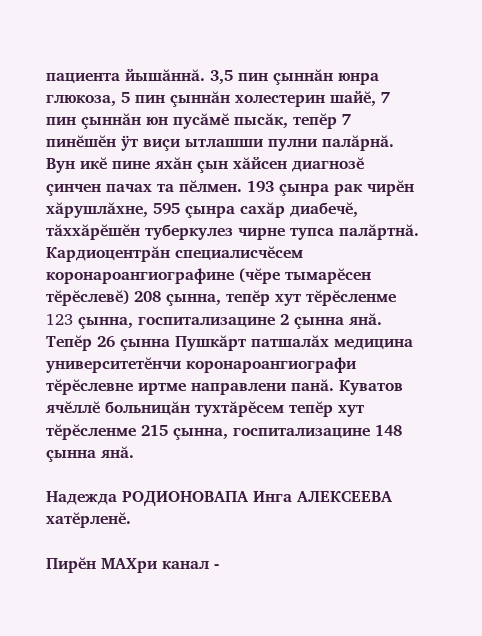пациента йышăннă. 3,5 пин çыннăн юнра глюкоза, 5 пин çыннăн холестерин шайĕ, 7 пин çыннăн юн пусăмĕ пысăк, тепĕр 7 пинĕшĕн ÿт виçи ытлашши пулни палăрнă. Вун икĕ пине яхăн çын хăйсен диагнозĕ çинчен пачах та пĕлмен. 193 çынра рак чирĕн хăрушлăхне, 595 çынра сахăр диабечĕ, тăххăрĕшĕн туберкулез чирне тупса палăртнă.
Кардиоцентрăн специалисчĕсем коронароангиографине (чĕре тымарĕсен тĕрĕслевĕ) 208 çынна, тепĕр хут тĕрĕсленме 123 çынна, госпитализацине 2 çынна янă. Тепĕр 26 çынна Пушкăрт патшалăх медицина университетĕнчи коронароангиографи тĕрĕслевне иртме направлени панă. Куватов ячĕллĕ больницăн тухтăрĕсем тепĕр хут тĕрĕсленме 215 çынна, госпитализацине 148 çынна янă.

Надежда РОДИОНОВАПА Инга АЛЕКСЕЕВА хатĕрленĕ.

Пирĕн MАХри канал -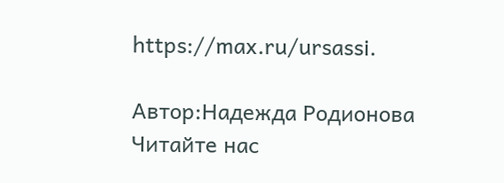https://max.ru/ursassi.

Автор:Надежда Родионова
Читайте нас